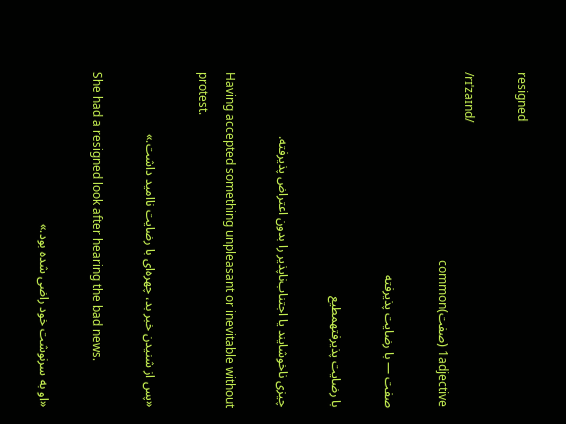resigned

/rɪˈzaɪnd/
1adjective (صفت)common

صفت — با رضایت پذیرفته

با رضایت پذیرفتهمطیع

چیزی ناخوشایند یا اجتناب‌ناپذیر را بدون اعتراض پذیرفته.

Having accepted something unpleasant or inevitable without protest.

«پس از شنیدن خبر بد، چهره‌ای با رضایت ناامید داشت.»

She had a resigned look after hearing the bad news.

«او به سرنوشت خود راضی شده بود.»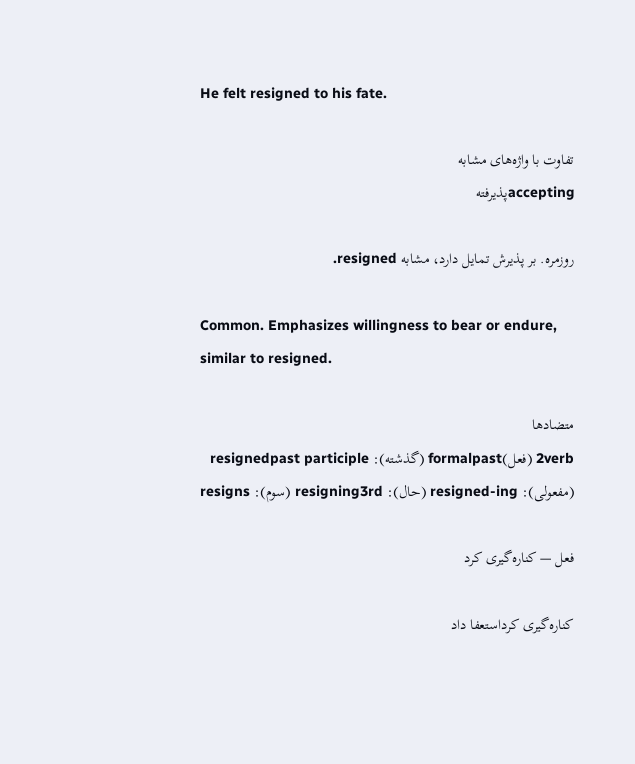He felt resigned to his fate.

تفاوت با واژه‌های مشابه
acceptingپذیرفته

روزمره. بر پذیرش تمایل دارد، مشابه resigned.

Common. Emphasizes willingness to bear or endure, similar to resigned.

متضادها
2verb (فعل)formalpast (گذشته): resignedpast participle (مفعولی): resigned-ing (حال): resigning3rd (سوم): resigns

فعل — کناره‌گیری کرد

کناره‌گیری کرداستعفا داد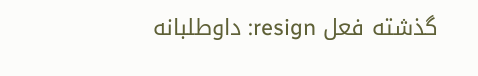گذشته فعل resign: داوطلبانه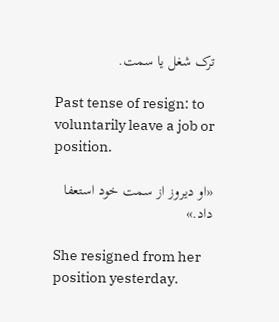ترک شغل یا سمت.

Past tense of resign: to voluntarily leave a job or position.

«او دیروز از سمت خود استعفا داد.»

She resigned from her position yesterday.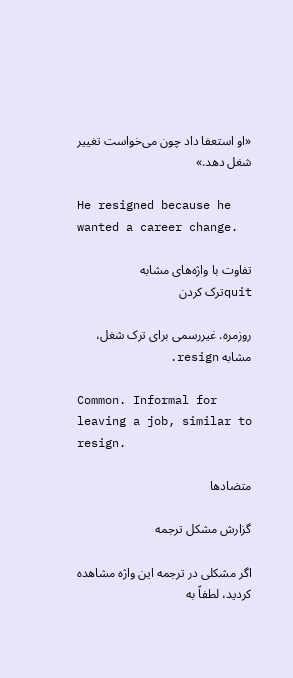«او استعفا داد چون می‌خواست تغییر شغل دهد.»

He resigned because he wanted a career change.

تفاوت با واژه‌های مشابه
quitترک کردن

روزمره. غیررسمی برای ترک شغل، مشابه resign.

Common. Informal for leaving a job, similar to resign.

متضادها

گزارش مشکل ترجمه

اگر مشکلی در ترجمه این واژه مشاهده کردید، لطفاً به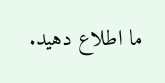ما اطلاع دهید.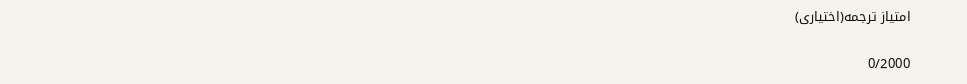امتیاز ترجمه(اختیاری)

0/2000